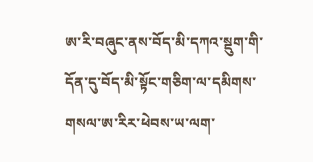ཨ་རི་བཞུང་ནས་བོད་མི་དཀའ་སྡུག་གི་དོན་དུ་བོད་མི་སྟོང་གཅིག་ལ་དམིགས་གསལ་ཨ་རིར་ཕེབས་ཡ་ལག་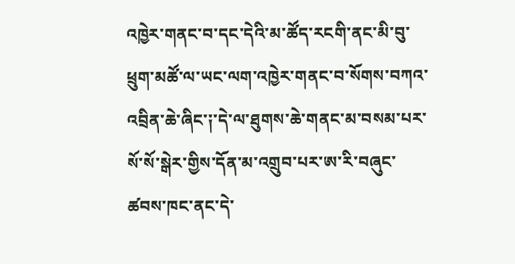འཁྱེར་གནང་བ་དང་དེའི་མ་ཚོད་རངགི་ནང་མི་བུ་ཕྲུག་མཚོ་ལ་ཡང་ལག་འཁྱེར་གནང་བ་སོགས་བཀའ་འབྲིན་ཆེ་ཞིང་༏་དེ་ལ་ཐུགས་ཆེ་གནང་མ་བསམ་པར་སོ་སོ་སྒེར་གྱིས་དོན་མ་འགྲུབ་པར་ཨ་རི་བཞུང་ཚབས་ཁང་ནང་དེ་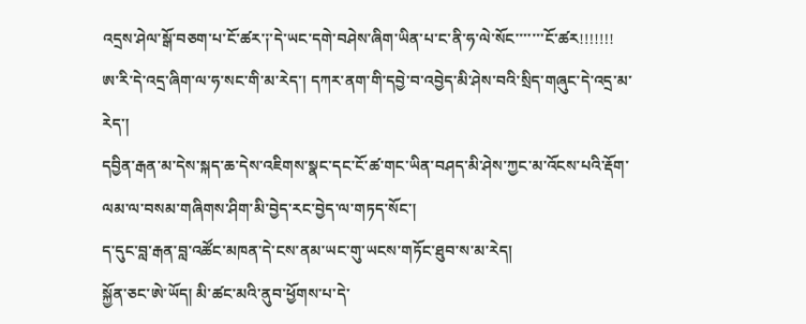འདྲས་ཤེལ་སྒོ་བཅག་པ་ངོ་ཚར་༏་དེ་ཡང་དགེ་བཤེས་ཞིག་ཡིན་པ་ང་ནི་ཧ་ལེ་སོང་་་་་་་ངོ་ཚར!!!!!!!
ཨ་རི་དེ་འདྲ་ཞིག་ལ་ཧ་སང་གི་མ་རེད་། དཀར་ནག་གི་དབྱེ་བ་འབྱེད་མི་ཤེས་བའི་སྲིད་གཞུང་དེ་འདྲ་མ་རེད་།
དབྱིན་རྒན་མ་དེས་སྐད་ཆ་དེས་འཇིགས་སྣང་དང་ངོ་ཚ་གང་ཡིན་བཤད་མི་ཤེས་ཀྱང་མ་འོངས་པའི་རྡོག་ལམ་ལ་བསམ་གཞིགས་ཤིག་མི་བྱེད་རང་བྱེད་ལ་གཏད་སོང་།
ད་དུང་བླ་རྒན་བླ་འཚོང་མཁན་དེ་ངས་ནམ་ཡང་གུ་ཡངས་གཏོང་ཐུབ་ས་མ་རེད།
སྐྱོན་ཅང་ཨེ་ཡོད། མི་ཚང་མའི་ནུབ་ཕྱོགས་པ་དེ་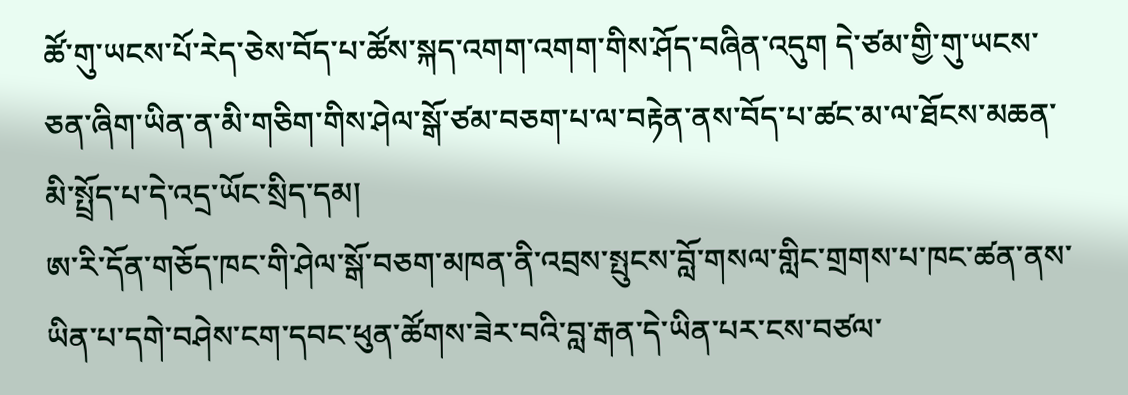ཚོ་གུ་ཡངས་པོ་རེད་ཅེས་བོད་པ་ཚོས་སྐད་འགག་འགག་གིས་ཤོད་བཞིན་འདུག དེ་ཙམ་གྱི་གུ་ཡངས་ཅན་ཞིག་ཡིན་ན་མི་གཅིག་གིས་ཤེལ་སྒོ་ཙམ་བཅག་པ་ལ་བརྟེན་ནས་བོད་པ་ཚང་མ་ལ་ཐོངས་མཆན་མི་སྤྲོད་པ་དེ་འདྲ་ཡོང་སྲིད་དམ།
ཨ་རི་དོན་གཅོད་ཁང་གི་ཤེལ་སྒོ་བཅག་མཁན་ནི་འབྲས་སྤུངས་བློ་གསལ་གླིང་གྲགས་པ་ཁང་ཚན་ནས་ཡིན་པ་དགེ་བཤེས་ངག་དབང་ཕུན་ཚོགས་ཟེར་བའི་བླ་རྒན་དེ་ཡིན་པར་ངས་བཙལ་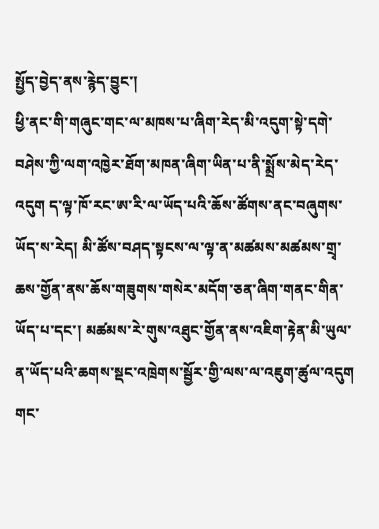སྤྱོད་བྱེད་ནས་རྙེད་བྱུང་།
ཕྱི་ནང་གི་གཞུང་གང་ལ་མཁས་པ་ཞིག་རེད་མི་འདུག་སྟེ་དགེ་བཤེས་ཀྱི་ལག་འཁྱེར་ཐོག་མཁན་ཞིག་ཡིན་པ་ནི་སྨྲོས་མེད་རེད་འདུག ད་ལྟ་ཁོ་རང་ཨ་རི་ལ་ཡོད་པའི་ཆོས་ཚོགས་ནང་བཞུགས་ཡོད་ས་རེད། མི་ཚོས་བཤད་སྟངས་ལ་ལྟ་ན་མཚམས་མཚམས་གྲྭ་ཆས་གྱོན་ནས་ཆོས་གཟུགས་གསེར་མདོག་ཅན་ཞིག་གནང་གིན་ཡོད་པ་དང་། མཚམས་རེ་གུས་འཐུང་གྱོན་ནས་འཇིག་རྟེན་མི་ཡུལ་ན་ཡོད་པའི་ཆགས་སྡང་འཁྲེགས་སྦྱོར་གྱི་ལས་ལ་འཇུག་ཚུལ་འདུག གང་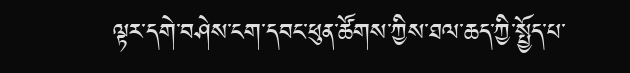ལྟར་དགེ་བཤེས་ངག་དབང་ཕུན་ཚོགས་ཀྱིས་ཐལ་ཆད་ཀྱི་སྤྱོད་པ་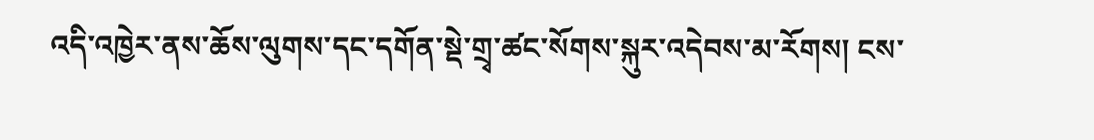འདི་འཁྱེར་ནས་ཆོས་ལུགས་དང་དགོན་སྡེ་གྲྭ་ཚང་སོགས་སྐུར་འདེབས་མ་རོགས། ངས་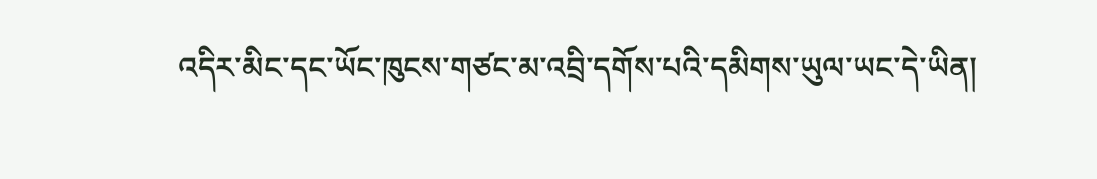འདིར་མིང་དང་ཡོང་ཁུངས་གཙང་མ་འབྲི་དགོས་པའི་དམིགས་ཡུལ་ཡང་དེ་ཡིན།